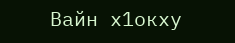Вайн х1окху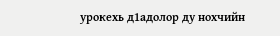урокехь д1адолор ду нохчийн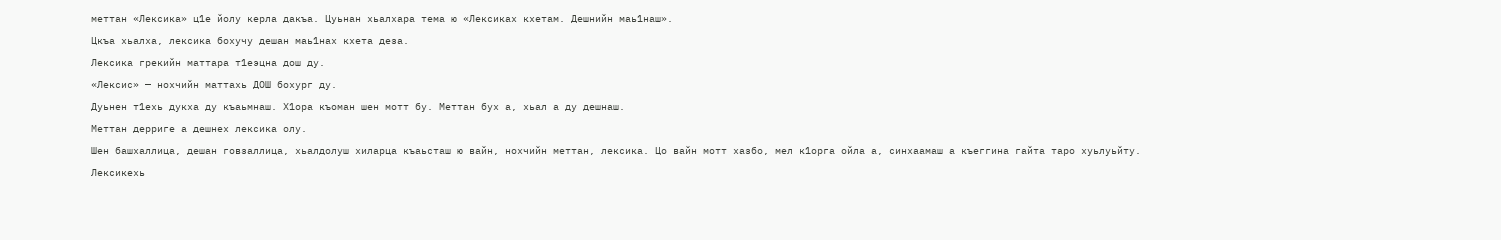меттан «Лексика» ц1е йолу керла дакъа. Цуьнан хьалхара тема ю «Лексиках кхетам. Дешнийн маь1наш».
Цкъа хьалха, лексика бохучу дешан маь1нах кхета деза.
Лексика грекийн маттара т1еэцна дош ду.
«Лексис» — нохчийн маттахь ДОШ бохург ду.
Дуьнен т1ехь дукха ду къаьмнаш. Х1ора къоман шен мотт бу. Меттан бух а, хьал а ду дешнаш.
Меттан дерриге а дешнех лексика олу.
Шен башхаллица, дешан говзаллица, хьалдолуш хиларца къаьсташ ю вайн, нохчийн меттан, лексика. Цо вайн мотт хазбо, мел к1орга ойла а, синхаамаш а къеггина гайта таро хуьлуьйту.
Лексикехь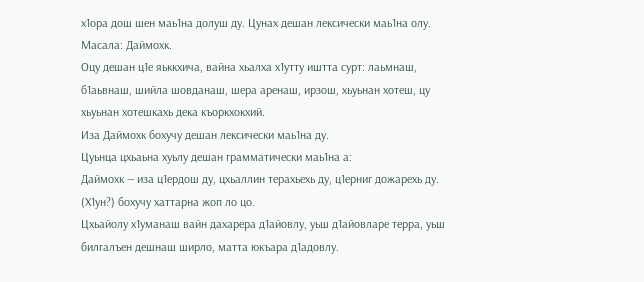х1ора дош шен маь1на долуш ду. Цунах дешан лексически маь1на олу.
Масала: Даймохк.
Оцу дешан ц1е яьккхича, вайна хьалха х1утту иштта сурт: лаьмнаш, б1аьвнаш, шийла шовданаш, шера аренаш, ирзош, хьуьнан хотеш, цу хьуьнан хотешкахь дека къоркхокхий.
Иза Даймохк бохучу дешан лексически маь1на ду.
Цуьнца цхьаьна хуьлу дешан грамматически маь1на а:
Даймохк — иза ц1ердош ду, цхьаллин терахьехь ду, ц1ерниг дожарехь ду. (Х1ун?) бохучу хаттарна жоп ло цо.
Цхьайолу х1уманаш вайн дахарера д1айовлу, уьш д1айовларе терра, уьш билгалъен дешнаш ширло, матта юкъара д1адовлу.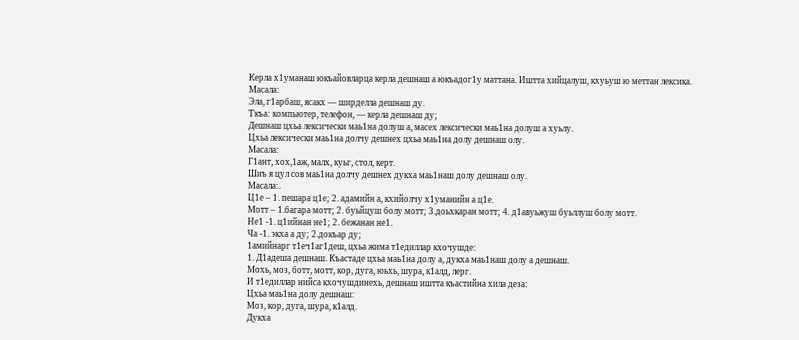Керла х1уманаш юкъайовларца керла дешнаш а юкъадог1у маттана. Иштта хийцалуш, кхуьуш ю меттан лексика.
Масала:
Эла, г1арбаш, ясакх — ширделла дешнаш ду.
Ткъа: компьютер, телефон, — керла дешнаш ду;
Дешнаш цхьа лексически маь1на долуш а, масех лексически маь1на долуш а хуьлу.
Цхьа лексически маь1на долчу дешнех цхьа маь1на долу дешнаш олу.
Масала:
Г1ант, хох,1аж, малх, куьг, стол, керт.
Шиъ я цул сов маь1на долчу дешнех дукха маь1наш долу дешнаш олу.
Масала:.
Ц1е – 1. пешара ц1е; 2. адамийн а, кхийолчу х1уманийн а ц1е.
Мотт – 1.багара мотт; 2. буьйцуш болу мотт; 3.доьхкаран мотт; 4. д1авуьжуш буьллуш болу мотт.
Не1 -1. ц1ийнан не1; 2. бежанан не1.
Ча -1. экха а ду; 2.докъар ду;
1амийнарг т1еч1аг1деш, цхьа жима т1едиллар кхочушде:
1. Д1адеша дешнаш. Къастаде цхьа маь1на долу а, дукха маь1наш долу а дешнаш.
Мохь, моз, ботт, мотт, кор, дуга, юьхь, шура, к1алд, лерг.
И т1едиллар нийса кхочушдинехь, дешнаш иштта къастийна хила деза:
Цхьа маь1на долу дешнаш:
Моз, кор, дуга, шура, к1алд.
Дукха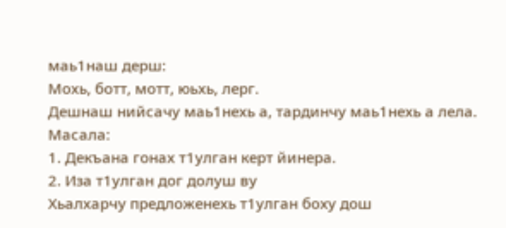маь1наш дерш:
Мохь, ботт, мотт, юьхь, лерг.
Дешнаш нийсачу маь1нехь а, тардинчу маь1нехь а лела.
Масала:
1. Декъана гонах т1улган керт йинера.
2. Иза т1улган дог долуш ву
Хьалхарчу предложенехь т1улган боху дош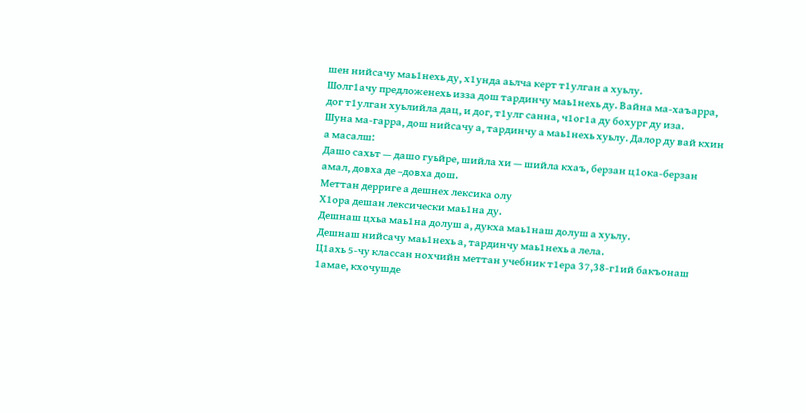шен нийсачу маь1нехь ду, х1унда аьлча керт т1улган а хуьлу.
Шолг1ачу предложенехь изза дош тардинчу маь1нехь ду. Вайна ма-хаъарра, дог т1улган хуьлийла дац, и дог, т1улг санна, ч1ог1а ду бохург ду иза.
Шуна ма-гарра, дош нийсачу а, тардинчу а маь1нехь хуьлу. Далор ду вай кхин а масалш:
Дашо сахьт — дашо гуьйре, шийла хи — шийла кхаъ, берзан ц1ока-берзан амал, довха де –довха дош.
Меттан дерриге а дешнех лексика олу
Х1ора дешан лексически маь1на ду.
Дешнаш цхьа маь1на долуш а, дукха маь1наш долуш а хуьлу.
Дешнаш нийсачу маь1нехь а, тардинчу маь1нехь а лела.
Ц1ахь 5-чу классан нохчийн меттан учебник т1ера 37,38-г1ий бакъонаш 1амае, кхочушде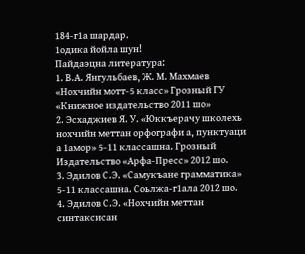184-г1а шардар.
1одика йойла шун!
Пайдаэцна литература:
1. В.А. Янгульбаев, Ж. М. Махмаев «Нохчийн мотт-5 класс» Грозный ГУ «Книжное издательство 2011 шо»
2. Эсхаджиев Я. У. «Юккъерачу школехь нохчийн меттан орфографи а, пунктуаци а 1амор» 5-11 классашна. Грозный Издательство «Арфа-Пресс» 2012 шо.
3. Эдилов С.Э. «Самукъане грамматика» 5-11 классашна. Соьлжа-г1ала 2012 шо.
4. Эдилов С.Э. «Нохчийн меттан синтаксисан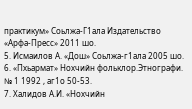практикум» Соьлжа-Г1ала Издательство «Арфа-Пресс» 2011 шо.
5. Исмаилов А. «Дош» Соьлжа-г1ала 2005 шо.
6. «Пхьармат» Нохчийн фольклор.Этнографи. № 1 1992 , аг1о 50-53.
7. Халидов А.И. «Нохчийн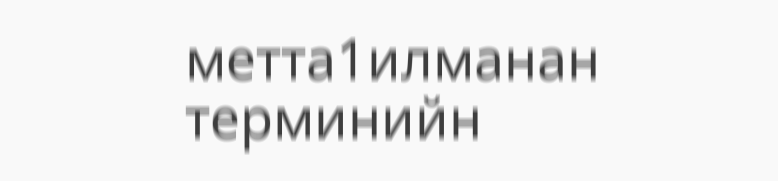метта1илманан терминийн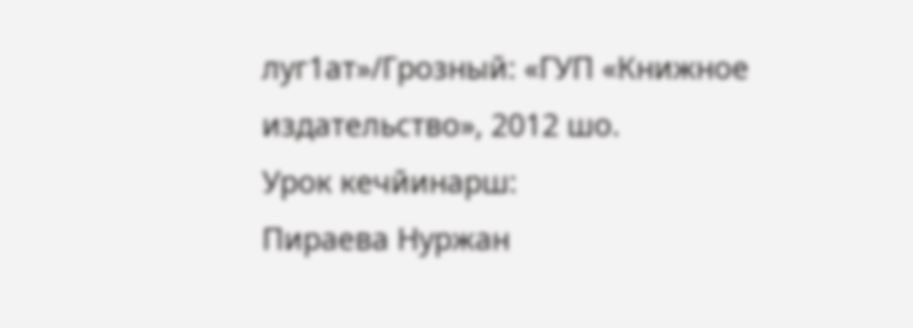луг1ат»/Грозный: «ГУП «Книжное издательство», 2012 шо.
Урок кечйинарш:
Пираева Нуржан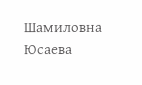Шамиловна
Юсаева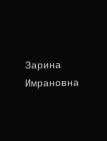Зарина Имрановна